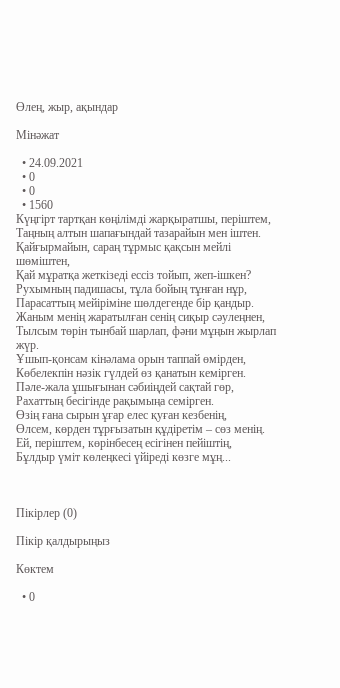Өлең, жыр, ақындар

Мінәжат

  • 24.09.2021
  • 0
  • 0
  • 1560
Күңгірт тартқан көңілімді жарқыратшы, періштем,
Таңның алтын шапағындай тазарайын мен іштен.
Қайғырмайын, сараң тұрмыс қақсын мейлі шөміштен,
Қай мұратқа жеткізеді ессіз тойып, жеп-ішкен?
Рухымның падишасы, тұла бойың тұнған нұр,
Парасаттың мейіріміне шөлдегенде бір қандыр.
Жаным менің жаратылған сенің сиқыр сәулеңнен,
Тылсым төрін тынбай шарлап, фәни мұңын жырлап жүр.
Ұшып-қонсам кінәлама орын таппай өмірден,
Көбелекпін нәзік гүлдей өз қанатын кемірген.
Пәле-жала ұшығынан сәбиіңдей сақтай гөр,
Рахаттың бесігінде рақымыңа семірген.
Өзің ғана сырын ұғар елес қуған кезбенің,
Өлсем, көрден тұрғызатын құдіретім – сөз менің.
Ей, періштем, көрінбесең есігінен пейіштің,
Бұлдыр үміт көлеңкесі үйіреді көзге мұң...



Пікірлер (0)

Пікір қалдырыңыз

Көктем

  • 0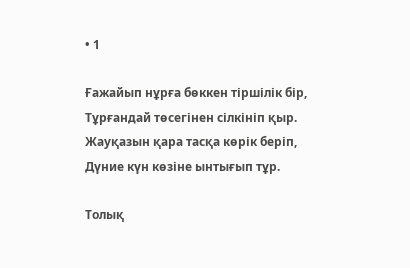• 1

Ғажайып нұрға бөккен тіршілік бір,
Тұрғандай төсегінен сілкініп қыр.
Жауқазын қара тасқа көрік беріп,
Дүние күн көзіне ынтығып тұр.

Толық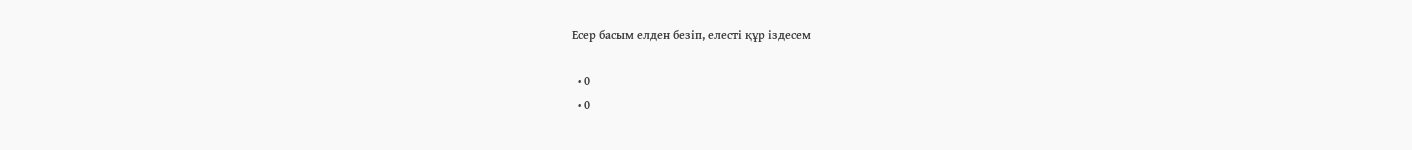Есер басым елден безіп, елесті құр іздесем

  • 0
  • 0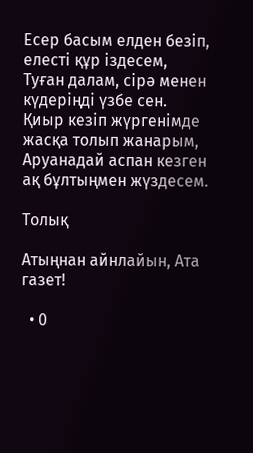Есер басым елден безіп, елесті құр іздесем,
Туған далам, сірә менен күдеріңді үзбе сен.
Қиыр кезіп жүргенімде жасқа толып жанарым,
Аруанадай аспан кезген ақ бұлтыңмен жүздесем.

Толық

Атыңнан айнлайын, Ата газет!

  • 0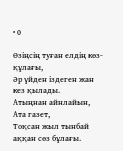• 0

Өзіңсің туған елдің көз-құлағы,
Әр үйден іздеген жан кез қылады.
Атыңнан айнлайын, Ата газет,
Тоқсан жыл тынбай аққан сөз бұлағы.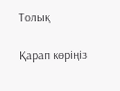Толық

Қарап көріңіз